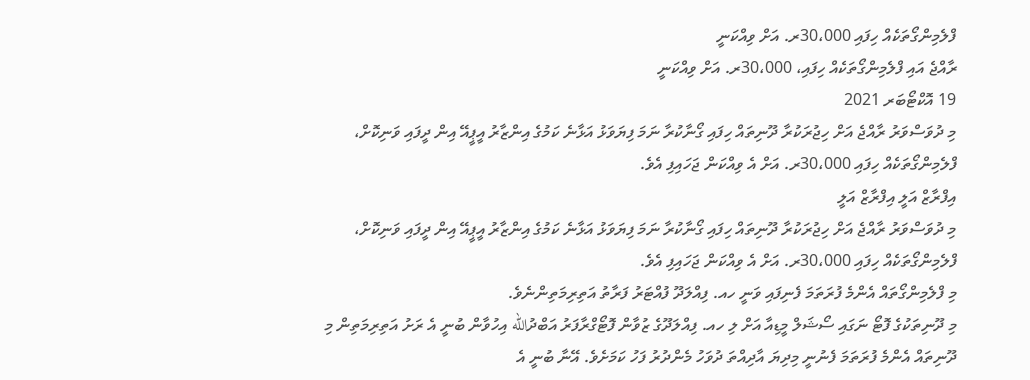ފްލެމިންގޯތަކެއް ހިފައި 30،000ރ. އަށް ވިއްކަނީ
ރާއްޖެ އައި ފްލެމިންގޯތަކެއް ހިފައި، 30،000ރ. އަށް ވިއްކަނީ
19 އޮކްޓޯބަރ 2021
މި ދުވަސްވަރު ރާއްޖެ އަށް ހިޖުރަކުރާ ދޫނިތައް ހިފައި ގޯނާކުރާ ނަމަ ފިޔަވަޅު އަޅާނެ ކަމުގެ އިންޒާރު އީޕީއޭ އިން ދީފައި ވަނިކޮށް، ފްލެމިންގޯތަކެއް ހިފައި 30،000ރ. އަށް އެ ވިއްކަން ޖަހައިފި އެވެ.
އިފްރާޒް އަލީ އިފްރާޒް އަލީ
މި ދުވަސްވަރު ރާއްޖެ އަށް ހިޖުރަކުރާ ދޫނިތައް ހިފައި ގޯނާކުރާ ނަމަ ފިޔަވަޅު އަޅާނެ ކަމުގެ އިންޒާރު އީޕީއޭ އިން ދީފައި ވަނިކޮށް، ފްލެމިންގޯތަކެއް ހިފައި 30،000ރ. އަށް އެ ވިއްކަން ޖަހައިފި އެވެ.
މި ފްލެމިންގޯތައް އެންމެ ފުރަތަމަ ފެނިފައި ވަނީ ހއ. ފިއްލަދޫ ފުއްޓަރު ފަރާތު އަތިރިމަތިންނެވެ.
މި ދޫނިތަކުގެ ފޮޓޯ ނަގައި ސޯޝަލް މީޑިއާ އަށް ލި ހއ. ފިއްލަދޫގެ ޒުވާން ފޮޓޯގްރާފަރު އަބްދުالله އިހުވާން ބުނީ އެ ރަށު އަތިރިމަތިން މި ދޫނިތައް އެންމެ ފުރަތަމަ ފެނުނީ މިދިޔަ އާދިއްތަ ދުވަހު މެންދުރު ފަހު ކަމަށެވެ. އޭނާ ބުނީ އެ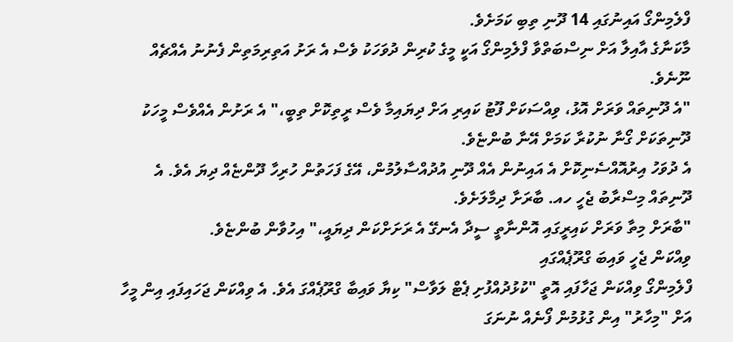ފްލެމިންގޯ އައިނުގައި 14 ދޫނި ތިބި ކަމަށެވެ.
މާކަނާގެ އާއިލާ އަށް ނިސްބަތްވާ ފްލެމިންގޯ އަކީ މީގެ ކުރިން ދުވަހަކު ވެސް އެ ރަށު އަތިރިމަތިން ފެނުނު އެއްޗެއް ނޫނެވެ.
"އެ ދޫނިތައް ވަރަށް އޮޅު، ވިއްސަކަށް ފޫޓު ކައިރި އަށް ދިޔައިމާ ވެސް ރީތިކޮށް ތިބީ،" އެ ރަށުން އެއްވެސް މީހަކު ދޫނިތަކަށް ގޯނާ ނުކުރާ ކަމަށް އޭނާ ބުންޏެވެ.
އެ ދުވަހު އިރުއޮއްސެނިކޮށް އެ އައިނުން އެއް ދޫނި އުދުއްސާލުމުން، އޭގެ ފަހަތުން ހުރިހާ ދޫންޏެއް ދިޔަ އެވެ. އެ ދޫނިތައް މިސްރާބު ޖެހީ ހއ. ބާރަށާ ދިމާލަށެވެ.
"ބާރަށް މިތާ ވަރަށް ކައިރީގައި އޮންނާތީ ސީދާ އެނގޭ އެ ރަށަށްކަން ދިޔައީ،" އިހުވާން ބުންޏެވެ.
ވިއްކަން ޖެހީ ވައިބަ ގްރޫޕެއްގައި
ފްލެމިންގޯ ވިއްކަން ޖަހާފައި އޮތީ "ކުޅުދުއްފުށި ޕެޓް ލަވާސް" ކިޔާ ވައިބާ ގްރޫޕެއްގަ އެވެ. އެ ވިއްކަން ޖަހައިފައި އިން މީހާ އަށް "މިހާރު" އިން ގުޅުމުން ފޯނެއް ނުނަގަ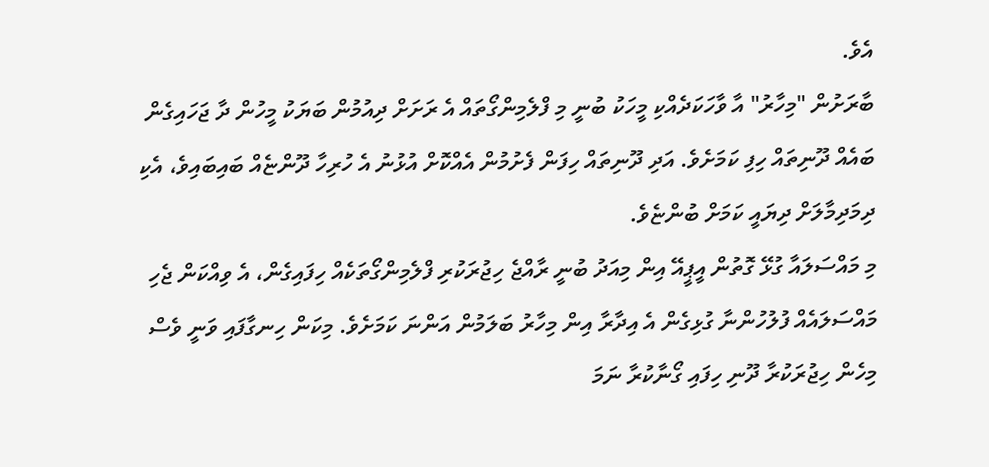އެވެ.
ބާރަށުން "މިހާރު" އާ ވާހަކަދެއްކި މީހަކު ބުނީ މި ފްލެމިންގޯތައް އެ ރަށަށް ދިއުމުން ބަޔަކު މީހުން ދާ ޖަހައިގެން ބައެއް ދޫނިތައް ހިފި ކަމަށެވެ. އަދި ދޫނިތައް ހިފަން ފެށުމުން އެއްކޮށް އުޅުނު އެ ހުރިހާ ދޫންޏެއް ބައިބައިވެ، އެކި ދިމަދިމާލަށް ދިޔައީ ކަމަށް ބުންޏެވެ.
މި މައްސަލައާ ގުޅޭ ގޮތުން އީޕީއޭ އިން މިއަދު ބުނީ ރާއްޖެ ހިޖުރަކުރި ފްލެމިންގޯތަކެއް ހިފައިގެން، އެ ވިއްކަން ޖެހި މައްސަލައެއް ފުލުހުންނާ ގުޅިގެން އެ އިދާރާ އިން މިހާރު ބަލަމުން އަންނަ ކަމަށެވެ. މިކަން ހިނގާފައި ވަނީ ވެސް މިހެން ހިޖުރަކުރާ ދޫނި ހިފައި ގޯނާކުރާ ނަމަ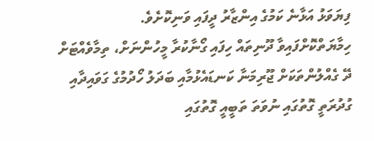ފިޔަވަޅު އަޅާނެ ކަމުގެ އިންޒާރު ދީފައި ވަނިކޮށެވެ.
ހިމާޔަތްކޮށްފައިވާ ދޫނިތައް ހިފައި ގޯނާކުރާ މީހުންނަށް، ތިމާވެއްޓަށް ދޭ ގެއްލުންތަކަށް ޖޫރިމަނާ ކަނޑައެޅުމާއި ބަދަލު ހޯދުމުގެ ގަވައިދާއި ގުދުރަތީ ގޮތުގައި ނުވަތަ ތަބީއީ ގޮތުގައި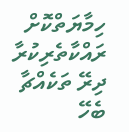ހިމާޔަތްކޮށް ރައްކާތެރިކުރާ ދިރޭ ތަކެއްޗާ ބެހޭ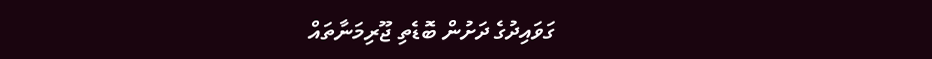ގަވައިދުގެ ދަށުން ބޮޑެތި ޖޫރިމަނާތައް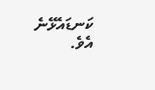ކަނޑައެޅޭނެ އެވެ.